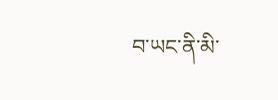བ་ཡང་ནི་མི་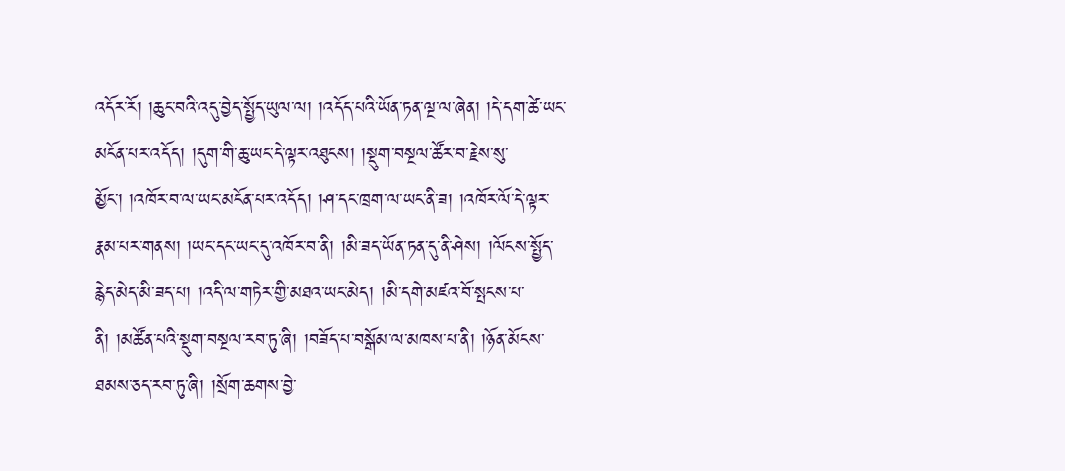འདོར་རོ། །ཆུང་བའི་འདུ་བྱེད་སྤྱོད་ཡུལ་ལ། །འདོད་པའི་ཡོན་ཏན་ལྔ་ལ་ཞེན། །དེ་དག་ཚེ་ཡང་མངོན་པར་འདོད། །དུག་གི་ཆུ་ཡང་དེ་ལྟར་འཐུངས། །སྡུག་བསྔལ་ཚོར་བ་རྗེས་སུ་མྱོང་། །འཁོར་བ་ལ་ཡང་མངོན་པར་འདོད། །ཤ་དང་ཁྲག་ལ་ཡང་ནི་ཟ། །འཁོར་ལོ་དེ་ལྟར་རྣམ་པར་གནས། །ཡང་དང་ཡང་དུ་འཁོར་བ་ནི། །མི་ཟད་ཡོན་ཏན་དུ་ནི་ཤེས། །ལོངས་སྤྱོད་རྙེད་མེད་མི་ཟད་པ། །འདི་ལ་གཏེར་གྱི་མཐའ་ཡང་མེད། །མི་དགེ་མཛའ་བོ་སྤངས་པ་ནི། །མཚོན་པའི་སྡུག་བསྔལ་རབ་ཏུ་ཞི། །བཟོད་པ་བསྒོམ་ལ་མཁས་པ་ནི། །ཉོན་མོངས་ཐམས་ཅད་རབ་ཏུ་ཞི། །སྲོག་ཆགས་བྱེ་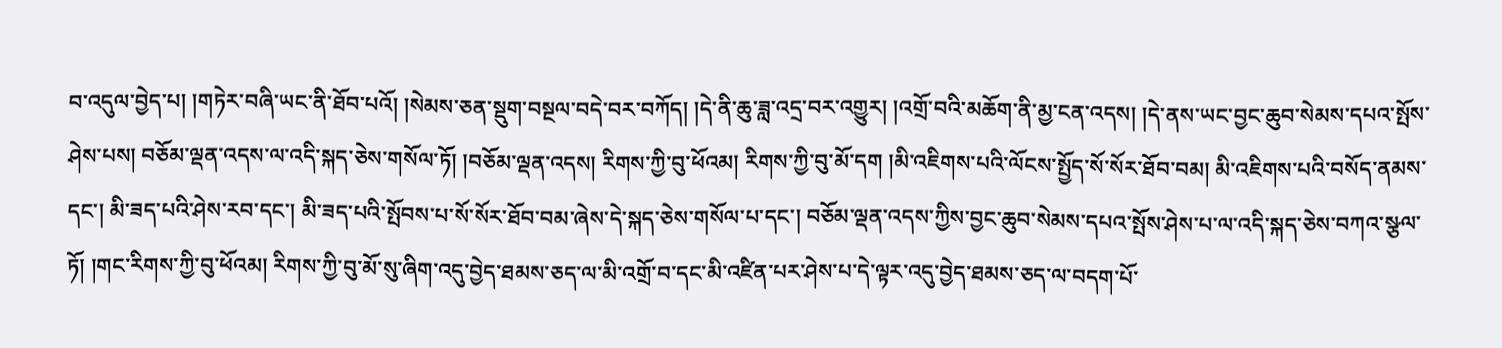བ་འདུལ་བྱེད་པ། །གཏེར་བཞི་ཡང་ནི་ཐོབ་པའོ། །སེམས་ཅན་སྡུག་བསྔལ་བདེ་བར་བཀོད། །དེ་ནི་ཆུ་ཟླ་འདྲ་བར་འགྱུར། །འགྲོ་བའི་མཆོག་ནི་མྱ་ངན་འདས། །དེ་ནས་ཡང་བྱང་ཆུབ་སེམས་དཔའ་སྤོས་ཤེས་པས། བཅོམ་ལྡན་འདས་ལ་འདི་སྐད་ཅེས་གསོལ་ཏོ། །བཅོམ་ལྡན་འདས། རིགས་ཀྱི་བུ་ཕོའམ། རིགས་ཀྱི་བུ་མོ་དག །མི་འཇིགས་པའི་ལོངས་སྤྱོད་སོ་སོར་ཐོབ་བམ། མི་འཇིགས་པའི་བསོད་ནམས་དང་། མི་ཟད་པའི་ཤེས་རབ་དང་། མི་ཟད་པའི་སྤོབས་པ་སོ་སོར་ཐོབ་བམ་ཞེས་དེ་སྐད་ཅེས་གསོལ་པ་དང་། བཅོམ་ལྡན་འདས་ཀྱིས་བྱང་ཆུབ་སེམས་དཔའ་སྤོས་ཤེས་པ་ལ་འདི་སྐད་ཅེས་བཀའ་སྩལ་ཏོ། །གང་རིགས་ཀྱི་བུ་ཕོའམ། རིགས་ཀྱི་བུ་མོ་སུ་ཞིག་འདུ་བྱེད་ཐམས་ཅད་ལ་མི་འགྲོ་བ་དང་མི་འཛིན་པར་ཤེས་པ་དེ་ལྟར་འདུ་བྱེད་ཐམས་ཅད་ལ་བདག་པོ་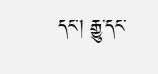དང་། རྒྱུ་དང་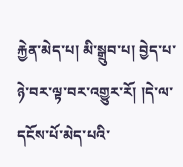རྐྱེན་མེད་པ། མི་སྒྲུབ་པ། བྱེད་པ་ཉེ་བར་ལྟ་བར་འགྱུར་རོ། །དེ་ལ་དངོས་པོ་མེད་པའི་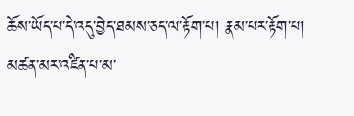ཆོས་ཡོད་པ་དེ་འདུ་བྱེད་ཐམས་ཅད་ལ་རྟོག་པ། རྣམ་པར་རྟོག་པ། མཚན་མར་འཛིན་པ་མ་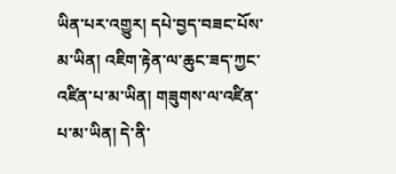ཡིན་པར་འགྱུར། དཔེ་བྱད་བཟང་པོས་མ་ཡིན། འཇིག་རྟེན་ལ་ཆུང་ཟད་ཀྱང་འཛིན་པ་མ་ཡིན། གཟུགས་ལ་འཛིན་པ་མ་ཡིན། དེ་ནི་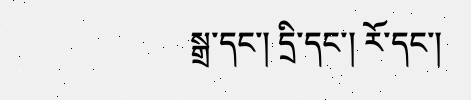སྒྲ་དང་། དྲི་དང་། རོ་དང་།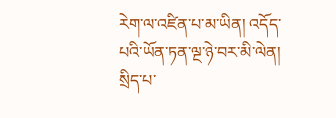རེག་ལ་འཛིན་པ་མ་ཡིན། འདོད་པའི་ཡོན་ཏན་ལྔ་ཉེ་བར་མི་ལེན། སྲིད་པ་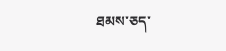ཐམས་ཅད་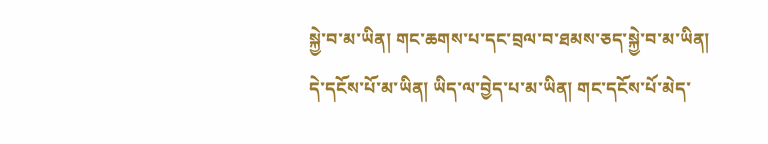སྐྱེ་བ་མ་ཡིན། གང་ཆགས་པ་དང་བྲལ་བ་ཐམས་ཅད་སྐྱེ་བ་མ་ཡིན། དེ་དངོས་པོ་མ་ཡིན། ཡིད་ལ་བྱེད་པ་མ་ཡིན། གང་དངོས་པོ་མེད་